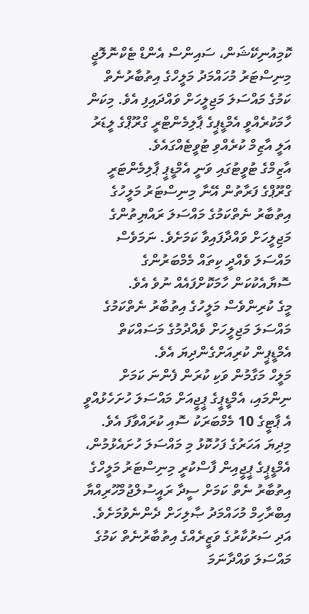ކޮމިއުނިކޭޝަން، ސައިންސް އެންޑް ޓެކްނޮލޮޖީ މިނިސްޓަރު މުހައްމަދު މަލީހްގެ އިތުބާރުނެތް ކަމުގެ މައްސަލަ މަޖިލީހަށް ވައްދައިފި އެވެ. މިކަން ހާމަކުރެއްވީ އެމްޑީޕީގެ ޕާލިމެންޓްރީ ގްރޫޕްގެ ލީޑަރު އަލީ އާޒިމް ކުރެއްވި ޓުވީޓެއްގައެވެ.
އާޒިމްގެ ޓުވީޓުގައި ވަނީ އެމްޑީޕީ ޕާލިމެންޓަރީ ގްރޫޕްގެ ފަރާތުން އޭނާ މިނިސްޓަރު މަލީހުގެ އިތުބާރު ނެތްކަމުގެ މައްސަލަ ރައްޔިތުންގެ މަޖިލީހަށް ވައްދާފައިވާ ކަމަށެވެ. ނަމަވެސް މައްސަލަ ވެއްދީ ކިތައް މެމްބަރުންގެ ސޮޔާއެކުކަން ހާމަކޮށްފައެއް ނުވެ އެވެ.
މީގެ ކުރިންވެސް މަލީހުގެ އިތުބާރު ނެތްކަމުގެ މައްސަލަ މަޖިލީހަށް ވެއްދުމުގެ މަސައްކަތް އެމްޑީޕީން ކުރިއަށްގެންދިޔަ އެވެ.
މަލީހް މަގާމުން ވަކި ކުރަން ފެންނަ ކަމަށް ނިންމައި، އެމްޑީޕީގެ ޕީޖީއަށް މައްސަލަ ހުށަހެޅުއްވީ އެ ޕާޓީގެ 10 މެމްބަރަކު ސޮއި ކުރައްވާފަ އެވެ.
މިދިޔަ އަހަރުގެ ފަހުކޮޅު މި މައްސަލަ ހުށައެޅުމުން، އެމްޑީޕީގެ ޕީޖީއިން ފާސްކުރީ މިނިސްޓަރު މަލީހްގެ އިތުބާރު ނެތް ކަމަށް ސީދާ ރައީސުލްޖުމްހޫރިއްޔާ އިބްރާހިމް މުހައްމަދު ޞާލިހަށް ދެންނެވުމަށެވެ. އަދި ސަރުކާރުގެ ވަޒީރެއްގެ އިތުބާރުނެތް ކަމުގެ މައްސަލަ ވައްދާނަމަ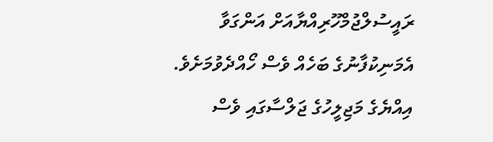ރައީސުލްޖުމްހޫރިއްޔާއަށް އަންގަވާ އެމަނިކުފާނުގެ ބަހެއް ވެސް ހޯއްދެވުމަށެވެ.
އިއްޔެގެ މަޖިލީހުގެ ޖަލްސާގައި ވެސް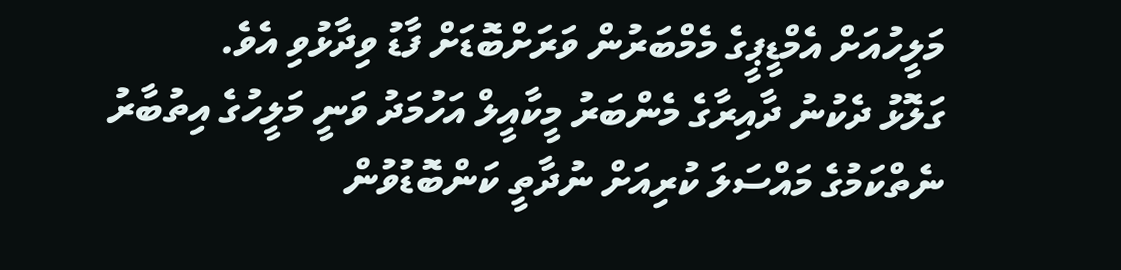މަލީހުއަށް އެމްޑީޕީގެ މެމްބަރުން ވަރަށްބޮޑަށް ފާޑު ވިދާޅުވި އެވެ.
ގަލޮޅު ދެކުނު ދާއިރާގެ މެންބަރު މީކާއީލް އަހުމަދު ވަނީ މަލީހުގެ އިތުބާރު ނެތްކަމުގެ މައްސަލަ ކުރިއަށް ނުދާތީ ކަންބޮޑުވުން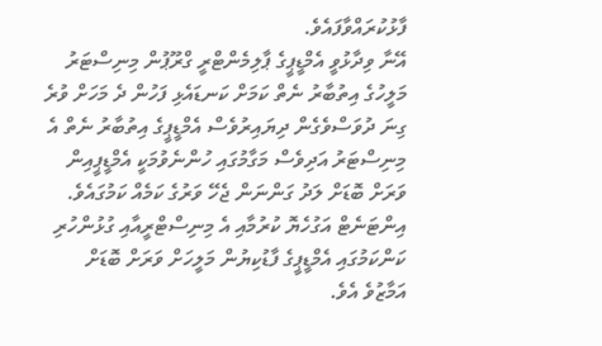ފާޅުކުރައްވާފައެވެ.
އޭނާ ވިދާޅުވީ އެމްޑީޕީގެ ޕާލިމެންޓްރީ ގްރޫޕުން މިނިސްޓަރު މަލީހުގެ އިތުބާރު ނެތް ކަމަށް ކަނޑައެޅި ފަހުން ދެ މަހަށް ވުރެ ގިނަ ދުވަސްވެގެން ދިޔައިރުވެސް އެމްޑީޕީގެ އިތުބާރު ނެތް އެ މިނިސްޓަރު އަދިވެސް މަގާމުގައި ހުންނެވުމަކީ އެމްޑީޕީއިން ވަރަށް ބޮޑަށް ލަދު ގަންނަން ޖެހޭ ވަރުގެ ކަމެއް ކަމުގައެވެ.
އިންޓަނެޓް އަގުހެޔޮ ކުރުމާއި އެ މިނިސްޓްރީއާއި ގުޅުންހުރި ކަންކަމުގައި އެމްޑީޕީގެ ފާޑުކިޔުން މަލީހަށް ވަރަށް ބޮޑަށް އަމާޒުވެ އެވެ.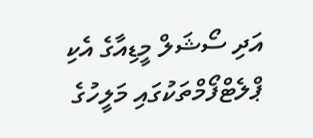އަދި ސޯޝަލް މީޑިއާގެ އެކި ޕްލެޓްފޯމްތަކުގައި މަލީހުގެ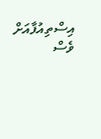އިސްތިއުފާއަށް ވެސް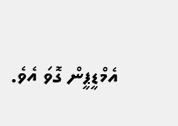އެމްޑީޕީން ގޮވަ އެވެ.